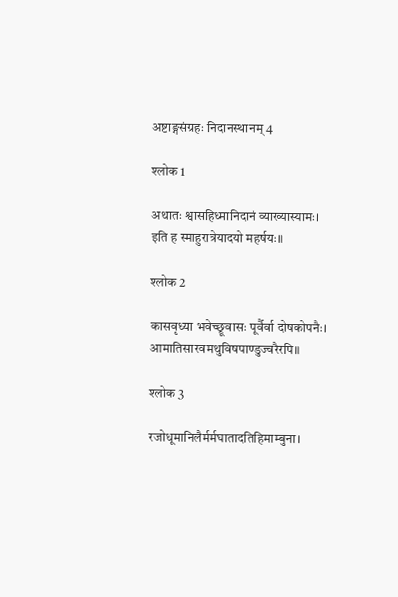अष्टाङ्गसंग्रहः निदानस्थानम् 4

श्लोक 1

अथातः श्वासहिध्मानिदानं व्याख्यास्यामः।
इति ह स्माहुरात्रेयादयो महर्षयः॥

श्लोक 2

कासवृध्या भवेच्छ्रूवासः पूर्वैर्वा दोषकोपनैः।
आमातिसारवमथुविषपाण्डुज्वरैरपि॥

श्लोक 3

रजोधूमानिलैर्मर्मघातादतिहिमाम्बुना।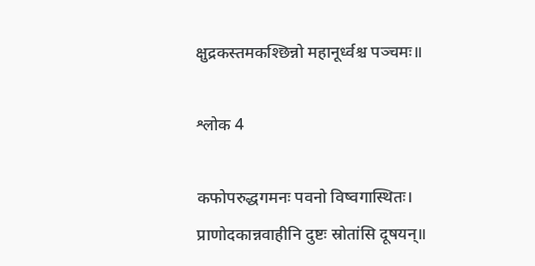क्षुद्रकस्तमकश्छिन्नो महानूर्ध्वश्च पञ्चमः॥

श्लोक 4

कफोपरुद्धगमनः पवनो विष्वगास्थितः।
प्राणोदकान्नवाहीनि दुष्टः स्रोतांसि दूषयन्॥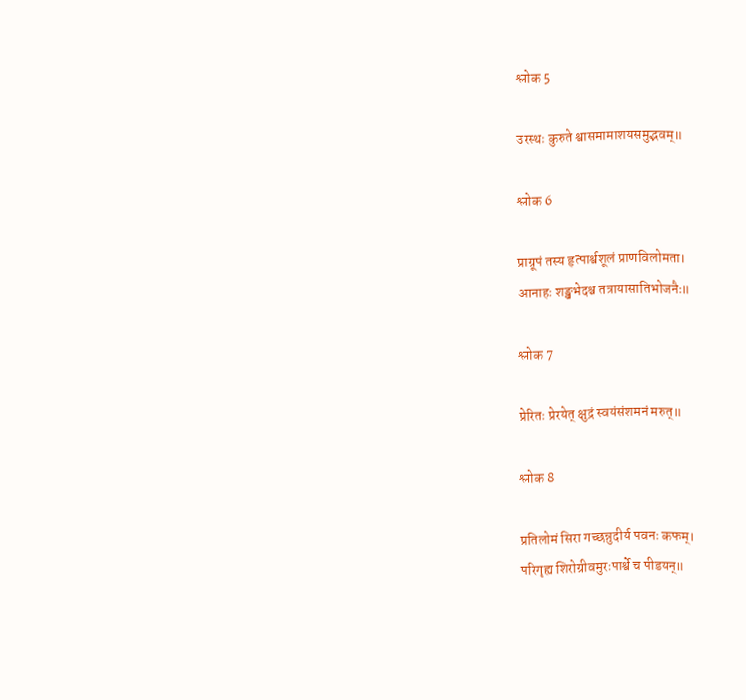श्लोक 5

उरस्थः कुरुते श्वासमामाशयसमुद्भवम्॥

श्लोक 6

प्राग्रूपं तस्य हृत्पार्श्वशूलं प्राणविलोमता।
आनाहः शङ्खभेदश्च तत्रायासातिभोजनैः॥

श्लोक 7

प्रेरितः प्रेरयेत् क्षुद्रं स्वयंसंशमनं मरुत्॥

श्लोक 8

प्रतिलोमं सिरा गच्छन्नुदीर्य पवनः कफम्।
परिगृह्य शिरोग्रीवमुरःपार्श्वे च पीडयन्॥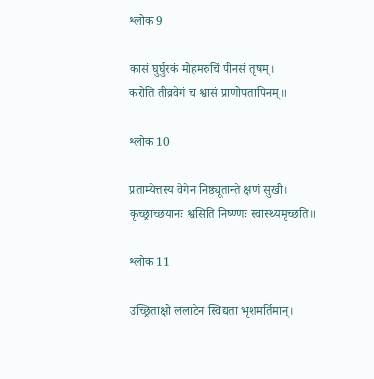श्लोक 9

कासं घुर्घुरकं मोहमरुचिं पीनसं तृषम्।
करोति तीव्रवेगं च श्वासं प्राणोपतापिनम्॥

श्लोक 10

प्रताम्येत्तस्य वेगेन निष्ठ्यूतान्ते क्षणं सुखी।
कृच्छ्राच्छयानः श्वसिति निष्ण्णः स्वास्थ्यमृच्छति॥

श्लोक 11

उच्छ्रिताक्षो ललाटेन स्विद्यता भृशमर्तिमान्।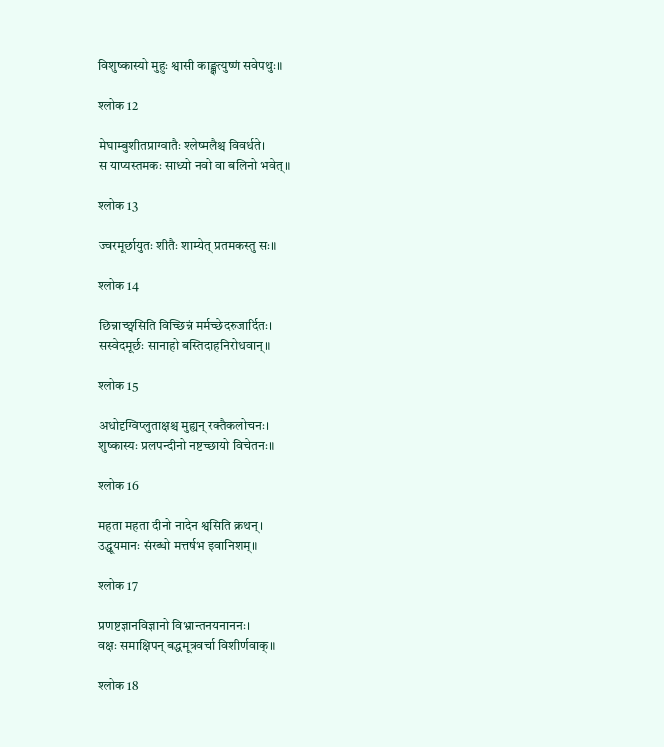विशुष्कास्यो मुहुः श्वासी काङ्क्षत्युष्णं सवेपथुः॥

श्लोक 12

मेघाम्बुशीतप्राग्वातैः श्लेष्मलैश्च विवर्धते।
स याप्यस्तमकः साध्यो नवो वा बलिनो भवेत्॥

श्लोक 13

ज्वरमूर्छायुतः शीतैः शाम्येत् प्रतमकस्तु सः॥

श्लोक 14

छिन्नाच्छ्वसिति विच्छिन्नं मर्मच्छेदरुजार्दितः।
सस्वेदमूर्छः सानाहो बस्तिदाहनिरोधवान्॥

श्लोक 15

अधोदृग्विप्लुताक्षश्च मुह्यन् रक्तैकलोचनः।
शुष्कास्यः प्रलपन्दीनो नष्टच्छायो विचेतनः॥

श्लोक 16

महता महता दीनो नादेन श्वसिति क्रथन्।
उद्धूयमानः संरब्धो मत्तर्षभ इवानिशम्॥

श्लोक 17

प्रणष्टज्ञानविज्ञानो विभ्रान्तनयनाननः।
वक्षः समाक्षिपन् बद्धमूत्रवर्चा विशीर्णवाक्॥

श्लोक 18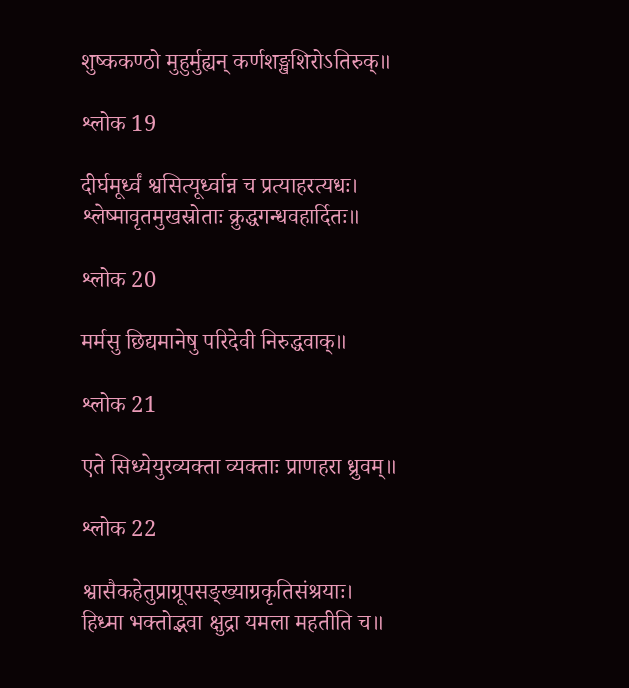शुष्ककण्ठो मुहुर्मुह्यन् कर्णशङ्खशिरोऽतिरुक्॥

श्लोक 19

दीर्घमूर्ध्वं श्वसित्यूर्ध्वान्न च प्रत्याहरत्यधः।
श्लेष्मावृतमुखस्रोताः क्रुद्धगन्धवहार्दितः॥

श्लोक 20

मर्मसु छिद्यमानेषु परिदेवी निरुद्धवाक्॥

श्लोक 21

एते सिध्येयुरव्यक्ता व्यक्ताः प्राणहरा ध्रुवम्॥

श्लोक 22

श्वासैकहेतुप्राग्रूपसङ्ख्याग्रकृतिसंश्रयाः।
हिध्मा भक्तोद्भवा क्षुद्रा यमला महतीति च॥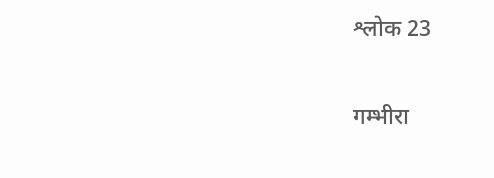श्लोक 23

गम्भीरा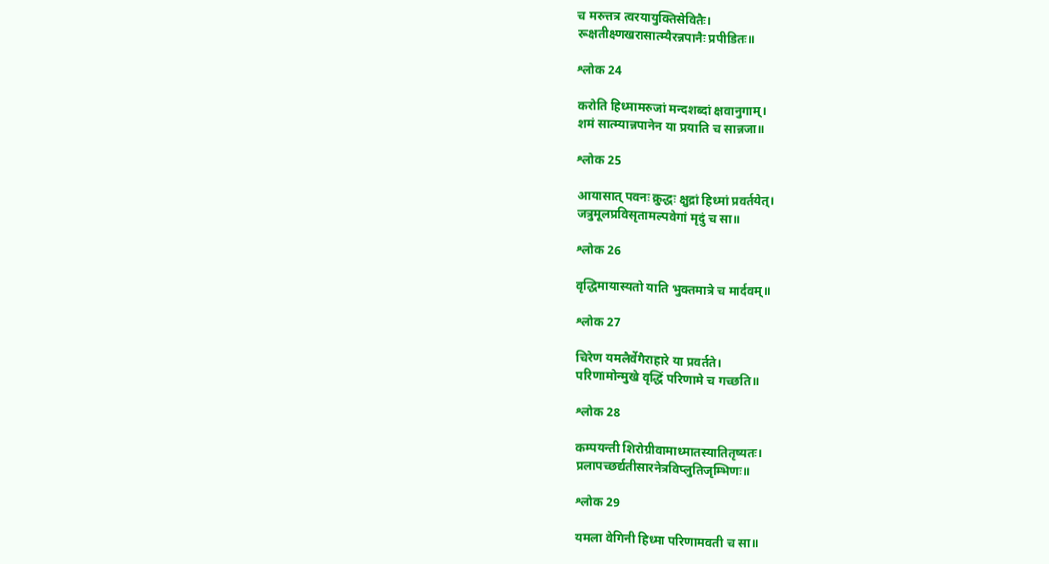च मरुत्तत्र त्वरयायुक्तिसेवितैः।
रूक्षतीक्ष्णखरासात्म्यैरन्नपानैः प्रपीडितः॥

श्लोक 24

करोति हिध्मामरुजां मन्दशब्दां क्षवानुगाम्।
शमं सात्म्यान्नपानेन या प्रयाति च सान्नजा॥

श्लोक 25

आयासात् पवनः क्रुद्धः क्षुद्रां हिध्मां प्रवर्तयेत्।
जत्रुमूलप्रविसृतामल्पवेगां मृदुं च सा॥

श्लोक 26

वृद्धिमायास्यतो याति भुक्तमात्रे च मार्दवम्॥

श्लोक 27

चिरेण यमलैर्वेगैराहारे या प्रवर्तते।
परिणामोन्मुखे वृद्धिं परिणामे च गच्छति॥

श्लोक 28

कम्पयन्ती शिरोग्रीवामाध्मातस्यातितृष्यतः।
प्रलापच्छर्द्यतीसारनेत्रविप्लुतिजृम्भिणः॥

श्लोक 29

यमला वेगिनी हिध्मा परिणामवती च सा॥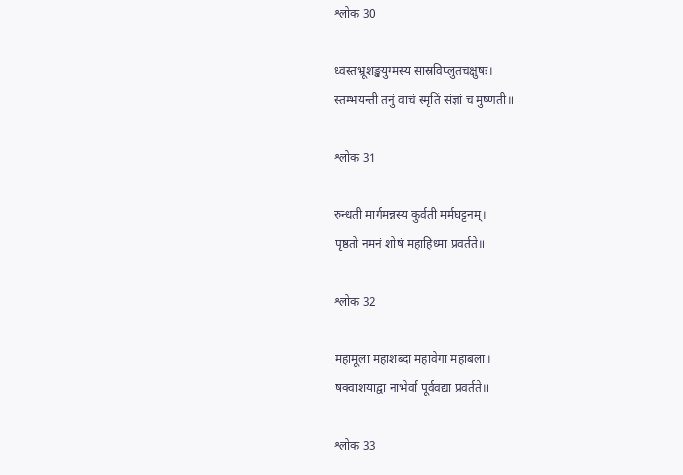श्लोक 30

ध्वस्तभ्रूशङ्खयुग्मस्य सास्रविप्लुतचक्षुषः।
स्तम्भयन्ती तनुं वाचं स्मृतिं संज्ञां च मुष्णती॥

श्लोक 31

रुन्धती मार्गमन्नस्य कुर्वती मर्मघट्टनम्।
पृष्ठतो नमनं शोषं महाहिध्मा प्रवर्तते॥

श्लोक 32

महामूला महाशब्दा महावेगा महाबला।
षक्वाशयाद्वा नाभेर्वा पूर्ववद्या प्रवर्तते॥

श्लोक 33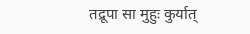तद्रूपा सा मुहुः कुर्यात्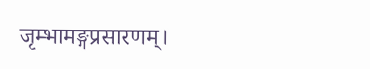जृम्भामङ्गप्रसारणम्।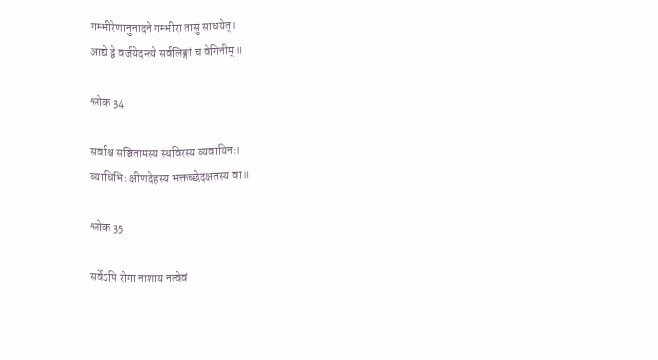गम्भीरेणानुनादने गम्भीरा तासु साधयेत्।
आद्ये द्वे वर्जयेदन्त्ये सर्वलिङ्गां च वेगिनीम्॥

श्लोक 34

सर्वाश्च सञ्चितामस्य स्थविरस्य व्यवायिनः।
व्याधिभिः क्षीणदेहस्य भक्तच्छेदक्षतस्य वा॥

श्लोक 35

सर्वेऽपि रोगा नाशाय नत्वेवं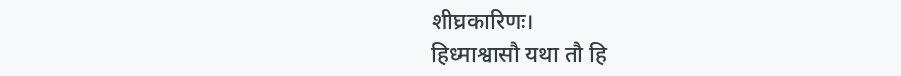शीघ्रकारिणः।
हिध्माश्वासौ यथा तौ हि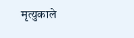मृत्युकाले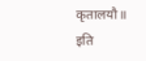कृतालयौ॥
इति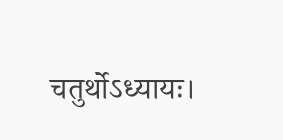चतुर्थोऽध्यायः।